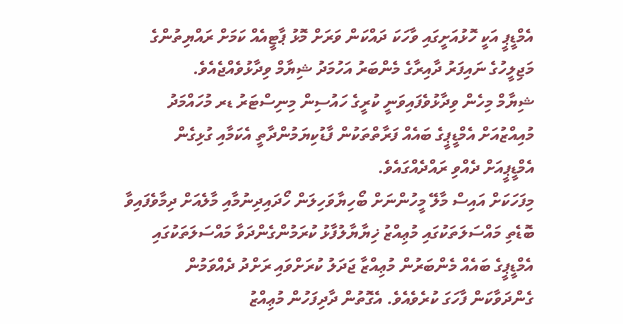އެމްޑީޕީ އަކީ ހޮޅުއަށީގައި ވާހަކަ ދައްކަން ވަރަށް މޮޅު ޕާޓީއެއް ކަމަށް ރައްޔިތުންގެ މަޖިލީހުގެ ނައިފަރު ދާއިރާގެ މެންބަރު އަހުމަދު ޝިޔާމް ވިދާޅުވެއްޖެއެވެ.
ޝިޔާމް މިހެން ވިދާޅުވެފައިވަނީ ކުރީގެ ހައުސިން މިނިސްޓަރު ޑރ މުހައްމަދު މުއިއްޒުއަށް އެމްޑީޕީގެ ބައެއް ފަރާތްތަކުން ފާޑުކިޔަމުންދާތީ އެކަމާއި ގުޅިގެން އެމްޑީޕީއަށް ދެއްވި ރައްދެއްގައެވެ.
މިފަހަކަށް އައިސް މާލޭ މީހުންނަށް ބޯހިޔާވަހިލަން ހޯދައިދިނުމާއި މާލެއަށް ދިމާވެފައިވާ ބޮޑެތި މައްސަލަތަކުގައި މުޢިއްޒު ޚިޔާޔާލުފާޅު ކުރަމުންގެންދަވާ މައްސަލަތަކުގައި އެމްޑީޕީގެ ބައެއް މެންބަރުން މުޢިއްޒާ ޖަދަލު ކުރަށްވައި ރަށްދު ދެއްވަމުން ގެންދަވާކަން ފާހަގަ ކުރެވެއެވެ. އެގޮތުން ދާދިފަހުން މުޢިއްޒު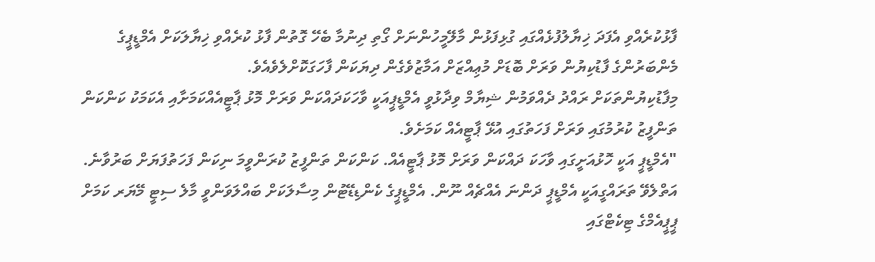ފާޅުކުރެއްވި އެފަދަ ޚިޔާލުފުޅެއްގައި ގުޅިފަޅުން މާލޭމީހުންނަށް ގޯތި ދިނުމާ ބެހޭ ގޮތުން ފާޅު ކުރެއްވި ޚިޔާލަކަށް އެމްޑީޕީގެ މެންބަރުންގެ ފާޑުކިޔުން ވަރަށް ބޮޑަށް މުޢިއްޒަށް އަމާޒުވެގެން ދިޔަކަން ފާހަގަކޮށްލެވެއެވެ.
މިފާޑުކިޔުންތަކަށް ރައްދު ދެއްވަމުން ޝިޔާމް ވިދާޅުވީ އެމްޑީޕީއަކީ ވާހަކަދައްކަން ވަރަށް މޮޅު ޕާޓީއެއްކަމަށާއި އެކަމަކު ކަންކަން ތަންފީޒު ކުރުމުގައި ވަރަށް ފަހަތުގައި އުޅޭ ޕާޓީއެއް ކަމަށެވެ.
"އެމްޑީޕީ އަކީ ހޮޅުއަށީގައި ވާހަކަ ދައްކަން ވަރަށް މޮޅު ޕާޓީއެއް. ކަންކަން ތަންފީޒު ކުރަންވީމަ ނިކަން ފަހަތުފަޔަށް ބަރުވާނެ. އަތްލެވޭ ތަރައްގީއަކީ އެމްޑީޕީ ދަންނަ އެއްޗެއް ނޫން. އެމްޑީޕީގެ ކެންޑިޑޭޓުން މިސާލަކަށް ބައްލަވަންވީ މާލެ ސިޓީ މޭޔަރ ކަމަށް ޕީޕީއެމްގެ ޓިކެޓްގައި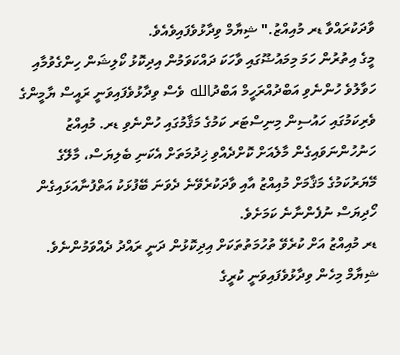ވާދަކުރައްވާ ޑރ މުއިއްޒު." ޝިޔާމް ވިދާޅުވެފައިވެއެވެ.
މީގެ އިތުރުން ހަމަ މިމައުޟޫގައި ވާހަކަ ދައްކަވަމުން އިދިކޮޅު ކޯލިޝަން ހިންގެވުމާއި ހަވާލުވެ ހުންނެވި އަބްދުއްރަހީމް އަބްދުالله ވެސް ވިދާޅުވެފައިވަނީ ރައީސް ޔާމީންގެ ވެރިކަމުގައި ހައުސިން މިނިސްޓަރ ކަމުގެ މަޤާމުގައި ހުންނެވި ޑރ. މުއިއްޒު ހަނުހުންނަވައިގެން މާލެއަށް ކޮށްދެއްވި ޚިދުމަތަށް އެކަނި ބެލިޔަސް، މާލޭގެ މޭޔަރުކަމުގެ މަޤާމަށް މުއިއްޒު އާއި ވާދަކުރެވޭނެ ދެވަނަ ބޭފުޅަކު އަތްފުނާއަޅައިގެން ހޯދިޔަސް ނުފެންނާނެ ކަމަށެވެ.
ޑރ މުއިއްޒު އަށް ކުރެވޭ ތުހުމަތުތަކަށް އިދިކޮޅުން ދަނީ ރައްދު ދެއްވަމުންނެވެ.
ޝިޔާމް މިހެން ވިދާޅުވެފައިވަނީ ކުރީގެ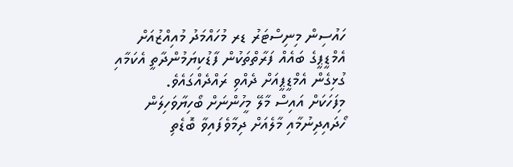ހައުސިން މިނިސްޓަރު ޑރ މުހައްމަދު މުއިއްޒުއަށް އެމްޑީޕީގެ ބައެއް ފަރާތްތަކުން ފާޑުކިޔަމުންދާތީ އެކަމާއި ގުޅިގެން އެމްޑީޕީއަށް ދެއްވި ރައްދެއްގައެވެ.
މިފަހަކަށް އައިސް މާލޭ މީހުންނަށް ބޯހިޔާވަހިލަން ހޯދައިދިނުމާއި މާލެއަށް ދިމާވެފައިވާ ބޮޑެތި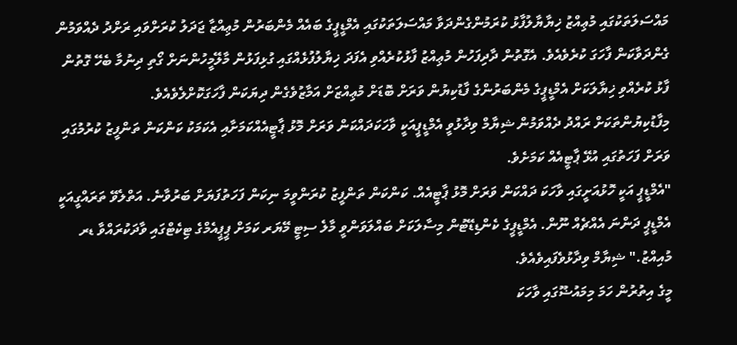މައްސަލަތަކުގައި މުޢިއްޒު ޚިޔާޔާލުފާޅު ކުރަމުންގެންދަވާ މައްސަލަތަކުގައި އެމްޑީޕީގެ ބައެއް މެންބަރުން މުޢިއްޒާ ޖަދަލު ކުރަށްވައި ރަށްދު ދެއްވަމުން ގެންދަވާކަން ފާހަގަ ކުރެވެއެވެ. އެގޮތުން ދާދިފަހުން މުޢިއްޒު ފާޅުކުރެއްވި އެފަދަ ޚިޔާލުފުޅެއްގައި ގުޅިފަޅުން މާލޭމީހުންނަށް ގޯތި ދިނުމާ ބެހޭ ގޮތުން ފާޅު ކުރެއްވި ޚިޔާލަކަށް އެމްޑީޕީގެ މެންބަރުންގެ ފާޑުކިޔުން ވަރަށް ބޮޑަށް މުޢިއްޒަށް އަމާޒުވެގެން ދިޔަކަން ފާހަގަކޮށްލެވެއެވެ.
މިފާޑުކިޔުންތަކަށް ރައްދު ދެއްވަމުން ޝިޔާމް ވިދާޅުވީ އެމްޑީޕީއަކީ ވާހަކަދައްކަން ވަރަށް މޮޅު ޕާޓީއެއްކަމަށާއި އެކަމަކު ކަންކަން ތަންފީޒު ކުރުމުގައި ވަރަށް ފަހަތުގައި އުޅޭ ޕާޓީއެއް ކަމަށެވެ.
"އެމްޑީޕީ އަކީ ހޮޅުއަށީގައި ވާހަކަ ދައްކަން ވަރަށް މޮޅު ޕާޓީއެއް. ކަންކަން ތަންފީޒު ކުރަންވީމަ ނިކަން ފަހަތުފަޔަށް ބަރުވާނެ. އަތްލެވޭ ތަރައްގީއަކީ އެމްޑީޕީ ދަންނަ އެއްޗެއް ނޫން. އެމްޑީޕީގެ ކެންޑިޑޭޓުން މިސާލަކަށް ބައްލަވަންވީ މާލެ ސިޓީ މޭޔަރ ކަމަށް ޕީޕީއެމްގެ ޓިކެޓްގައި ވާދަކުރައްވާ ޑރ މުއިއްޒު." ޝިޔާމް ވިދާޅުވެފައިވެއެވެ.
މީގެ އިތުރުން ހަމަ މިމައުޟޫގައި ވާހަކަ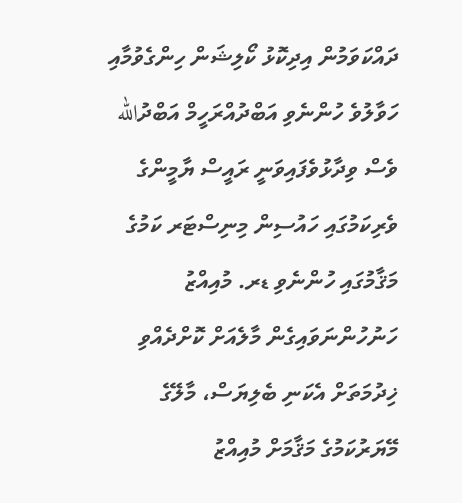ދައްކަވަމުން އިދިކޮޅު ކޯލިޝަން ހިންގެވުމާއި ހަވާލުވެ ހުންނެވި އަބްދުއްރަހީމް އަބްދުالله ވެސް ވިދާޅުވެފައިވަނީ ރައީސް ޔާމީންގެ ވެރިކަމުގައި ހައުސިން މިނިސްޓަރ ކަމުގެ މަޤާމުގައި ހުންނެވި ޑރ. މުއިއްޒު ހަނުހުންނަވައިގެން މާލެއަށް ކޮށްދެއްވި ޚިދުމަތަށް އެކަނި ބެލިޔަސް، މާލޭގެ މޭޔަރުކަމުގެ މަޤާމަށް މުއިއްޒު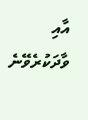އާއި ވާދަކުރެވޭނެ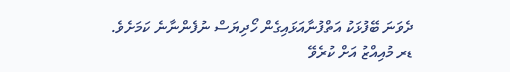ދެވަނަ ބޭފުޅަކު އަތްފުނާއަޅައިގެން ހޯދިޔަސް ނުފެންނާނެ ކަމަށެވެ.
ޑރ މުއިއްޒު އަށް ކުރެވޭ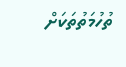ތުހުމަތުތަކަށް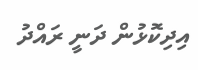އިދިކޮޅުން ދަނީ ރައްދު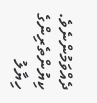ދެއްވަމުންނެވެ.
ކިޔުންތެރިންގެ ހިޔާލު